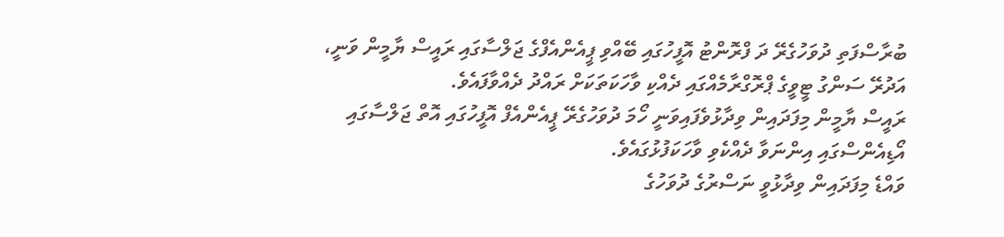ބުރާސްފަތި ދުވަހުގެރޭ ދަ ފްރޮންޓު އޮފީހުގައި ބޭއްވި ޕީއެންއެފްގެ ޖަލްސާގައި ރައީސް ޔާމީން ވަނީ، އަދުރޭ ސަންގު ޓީވީގެ ޕްރޮގްރާމެއްގައި ދެއްކި ވާހަކަތަކަށް ރައްދު ދެއްވާފައެވެ.
ރައީސް ޔާމީން މިފަދައިން ވިދާޅުވެފައިވަނީ ހޯމަ ދުވަހުގެރޭ ޕީއެންއެފް އޮފީހުގައި އޮތް ޖަލްސާގައި އޯޑިއެންސްގައި އިންނަވާ ދެއްކެވި ވާހަކަފުޅުގައެވެ.
ވައްޑެ މިފަދައިން ވިދާޅުވީ ނަސްރުގެ ދުވަހުގެ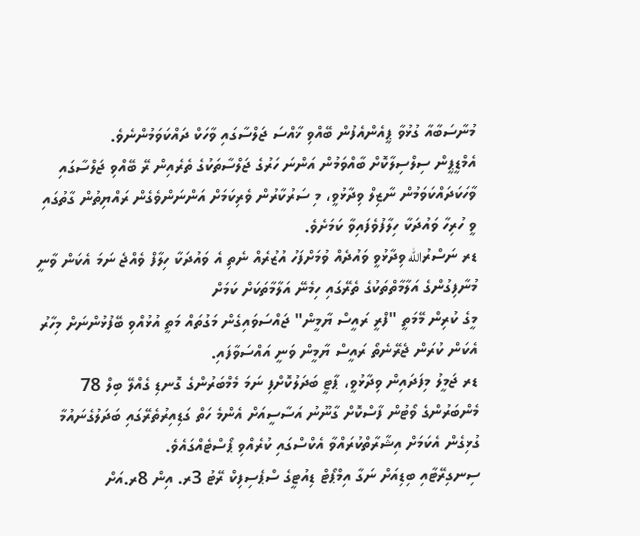މުނާސަބާއާ ގުޅުވާ ޕީއެންއެފުން ބޭއްވި ޚާއްސަ ޖަލްސާގައި ވާހަކް ދައްކަވަމުންނެވެ.
އެމްޑީޕީން ސިލްސިލާކޮށް ބާއްވަމުން އަންނަ ހަރުގެ ޖަލްސާތަކުގެ ތެރެއިން ރޭ ބޭއްވި ޖަލްސާގައި ވާހަކަދައްކަވަމުން ނާޒިލް ވިދާޅުވީ، މި ސަރުކާރުން ވެރިކަމަށް އަންނަންވެގެން ރައްޔިތުން ގާތުގައި ވީ ހުރިހާ ވައުދަކާ ހިލާފުވެފައިވާ ކަމަށެވެ.
ޑރ ނަސްރުالله ވިދާޅުވީ ވައުދެއް ވުމަށްފަހު އުޒުރެއް ނެތި އެ ވައުދަކާ ހިލާފް ވެއްޖެ ނަމަ އެކަން ވާނީ މުނާފިގުންގެ އަލާމާތްތަކުގެ ތެރޭގައި ހިމެނޭ އަލާމާތަކަށް ކަމަށް
މީގެ ކުރިން މޭމަތީ "ފްރީ ރައީސް ޔާމީން" ޖައްސަވައިގެން މަގުތައް މަތީ އުޅުއްވި ބޭފުޅުންނަށް މިހާރު އެކަން ކުރަން ޖެރޭނެތޯ ރައީސް ޔާމީން ވަނީ އައްސަވާފައި.
ޑރ ޖަމީލު މިފަދައިން ވިދާޅުވީ، ޕާޓީ ބަދަލުކޮށްފި ނަމަ މެމްބަރުންގެ ގޮނޑި ގެއްލޭ ބިލް 78 މެންބަރުންގެ ވޯޓުން ފާސްކޮށް ގާނޫނު އަސާސީއަށް އެންމެ ހަތް ގަޑިއިރުތެރޭގައި ބަދަލުގެނައުމާ ގުޅިގެން އެކަމަށް އިޝާރާތްކުރައްވާ އެކްސްގައި ކުރެއްވި ޕޯސްޓެއްގައެވެ.
ސިނގިރޭޓާއި ބިޑިއަށް ނަގާ އިމްޕޯޓް ޑިއުޓީގެ ސްޕެސިފިކް ރޭޓު 3ރ. އިން 8ރ.އަށް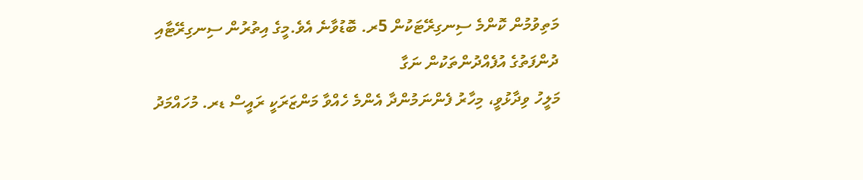މަތިވުމުން ކޮންމެ ސިނގިރޭޓަކުން 5ރ. ބޮޑުވާނެ އެވެ.މީގެ އިތުރުން ސިނގިރޭޓާއި ދުންފަތުގެ އުފެއްދުންތަކުން ނަގާ
މަލީހު ވިދާޅުވީ، މިހާރު ފެންނަމުންދާ އެންމެ ހެއްވާ މަންޒަރަކީ ރައީސް ޑރ. މުހައްމަދު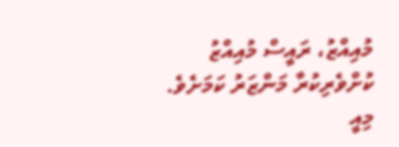މުއިއްޒު، ރައީސް މުއިއްޒު ކުށްވެރިކުރާ މަންޒަރު ކަމަށެވެ.
މިއީ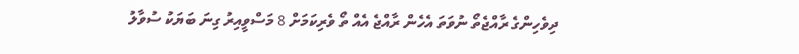ދިވެހިންގެ ރާއްޖެތޯ ނުވަތަ އެހެން ރާއްޖެ އެއް ތޯ ވެރިކަމަށް 8 މަސްވީއިރު ގިނަ ބަޔަކު ސުވާލު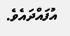އުފައްދައެވެ.